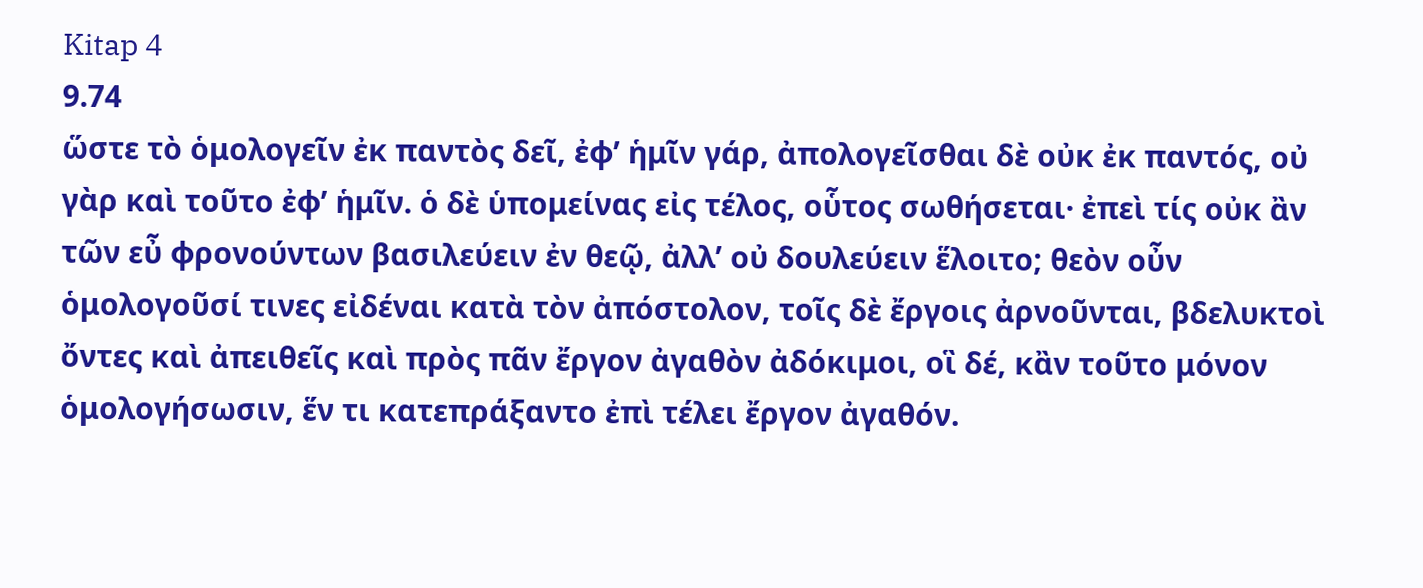Kitap 4
9.74
ὥστε τὸ ὁμολογεῖν ἐκ παντὸς δεῖ, ἐφ’ ἡμῖν γάρ, ἀπολογεῖσθαι δὲ οὐκ ἐκ παντός, οὐ γὰρ καὶ τοῦτο ἐφ’ ἡμῖν. ὁ δὲ ὑπομείνας εἰς τέλος, οὗτος σωθήσεται· ἐπεὶ τίς οὐκ ἂν τῶν εὖ φρονούντων βασιλεύειν ἐν θεῷ, ἀλλ’ οὐ δουλεύειν ἕλοιτο; θεὸν οὖν ὁμολογοῦσί τινες εἰδέναι κατὰ τὸν ἀπόστολον, τοῖς δὲ ἔργοις ἀρνοῦνται, βδελυκτοὶ ὄντες καὶ ἀπειθεῖς καὶ πρὸς πᾶν ἔργον ἀγαθὸν ἀδόκιμοι, οἳ δέ, κἂν τοῦτο μόνον ὁμολογήσωσιν, ἕν τι κατεπράξαντο ἐπὶ τέλει ἔργον ἀγαθόν.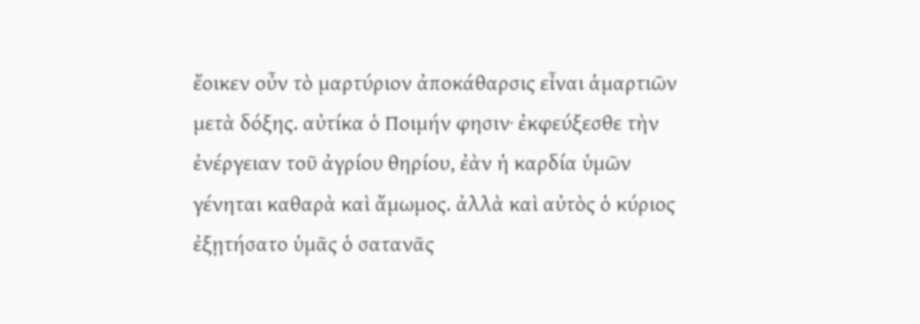ἔοικεν οὖν τὸ μαρτύριον ἀποκάθαρσις εἶναι ἁμαρτιῶν μετὰ δόξης. αὐτίκα ὁ Ποιμήν φησιν· ἐκφεύξεσθε τὴν ἐνέργειαν τοῦ ἀγρίου θηρίου, ἐὰν ἡ καρδία ὑμῶν γένηται καθαρὰ καὶ ἄμωμος. ἀλλὰ καὶ αὐτὸς ὁ κύριος ἐξῃτήσατο ὑμᾶς ὁ σατανᾶς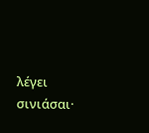λέγει σινιάσαι·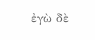ἐγὼ δὲ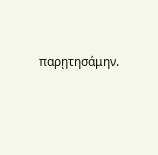παρῃτησάμην.